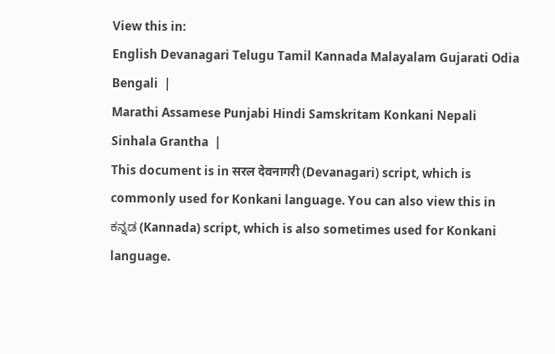View this in:
English Devanagari Telugu Tamil Kannada Malayalam Gujarati Odia Bengali  |
Marathi Assamese Punjabi Hindi Samskritam Konkani Nepali Sinhala Grantha  |
This document is in सरल देवनागरी (Devanagari) script, which is commonly used for Konkani language. You can also view this in ಕನ್ನಡ (Kannada) script, which is also sometimes used for Konkani language.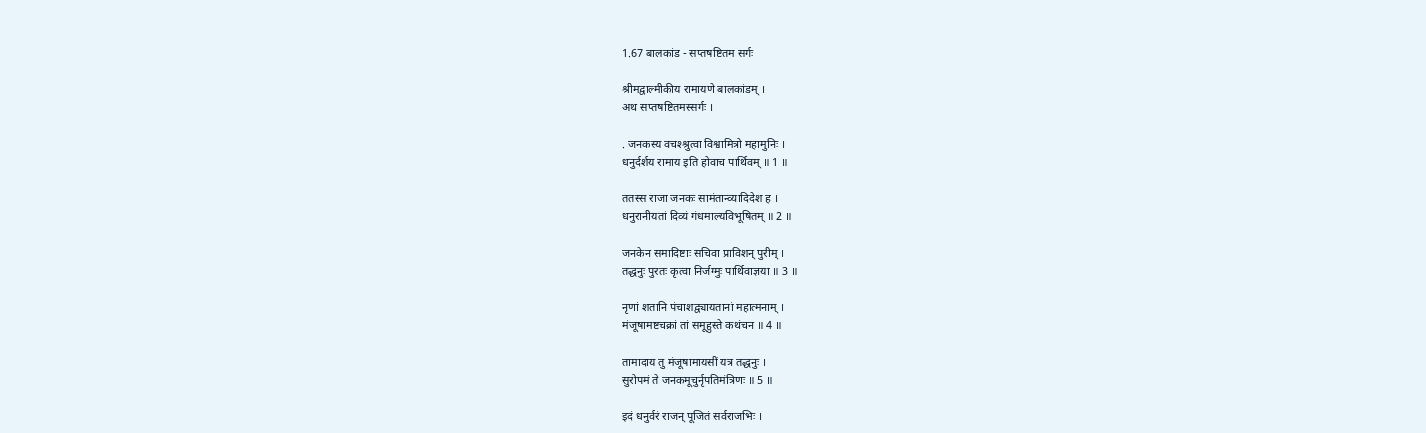1.67 बालकांड - सप्तषष्टितम सर्गः

श्रीमद्वाल्मीकीय रामायणे बालकांडम् ।
अथ सप्तषष्टितमस्सर्गः ।

. जनकस्य वचश्श्रुत्वा विश्वामित्रो महामुनिः ।
धनुर्दर्शय रामाय इति होवाच पार्थिवम् ॥ 1 ॥

ततस्स राजा जनकः सामंतान्व्यादिदेश ह ।
धनुरानीयतां दिव्यं गंधमाल्यविभूषितम् ॥ 2 ॥

जनकेन समादिष्टाः सचिवा प्राविशन् पुरीम् ।
तद्धनुः पुरतः कृत्वा निर्जग्मुः पार्थिवाज्ञया ॥ 3 ॥

नृणां शतानि पंचाशद्व्यायतानां महात्मनाम् ।
मंजूषामष्टचक्रां तां समूहुस्ते कथंचन ॥ 4 ॥

तामादाय तु मंजूषामायसीं यत्र तद्धनुः ।
सुरोपमं ते जनकमूचुर्नृपतिमंत्रिणः ॥ 5 ॥

इदं धनुर्वरं राजन् पूजितं सर्वराजभिः ।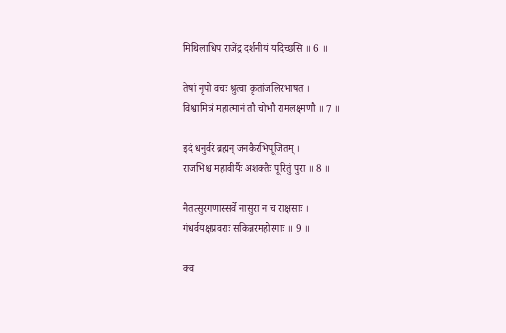मिथिलाधिप राजेंद्र दर्शनीयं यदिच्छसि ॥ 6 ॥

तेषां नृपो वचः श्रुत्वा कृतांजलिरभाषत ।
विश्वामित्रं महात्मानं तौ चोभौ रामलक्ष्मणौ ॥ 7 ॥

इदं धनुर्वरं ब्रह्मन् जनकैरभिपूजितम् ।
राजभिश्च महावीर्यैः अशक्तैः पूरितुं पुरा ॥ 8 ॥

नैतत्सुरगणास्सर्वे नासुरा न च राक्षसाः ।
गंधर्वयक्षप्रवराः सकिन्नरमहोरगाः ॥ 9 ॥

क्व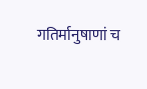गतिर्मानुषाणां च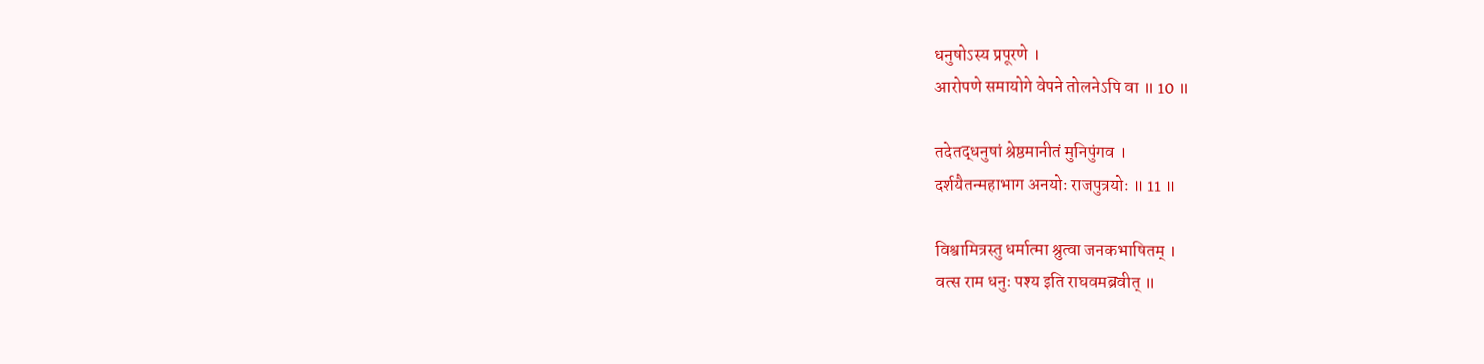धनुषोऽस्य प्रपूरणे ।
आरोपणे समायोगे वेपने तोलनेऽपि वा ॥ 10 ॥

तदेतद्धनुषां श्रेष्ठमानीतं मुनिपुंगव ।
दर्शयैतन्महाभाग अनयोः राजपुत्रयोः ॥ 11 ॥

विश्वामित्रस्तु धर्मात्मा श्रुत्वा जनकभाषितम् ।
वत्स राम धनुः पश्य इति राघवमब्रवीत् ॥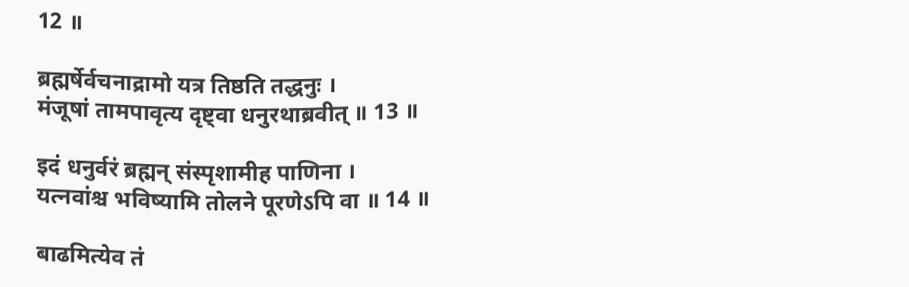12 ॥

ब्रह्मर्षेर्वचनाद्रामो यत्र तिष्ठति तद्धनुः ।
मंजूषां तामपावृत्य दृष्ट्वा धनुरथाब्रवीत् ॥ 13 ॥

इदं धनुर्वरं ब्रह्मन् संस्पृशामीह पाणिना ।
यत्नवांश्च भविष्यामि तोलने पूरणेऽपि वा ॥ 14 ॥

बाढमित्येव तं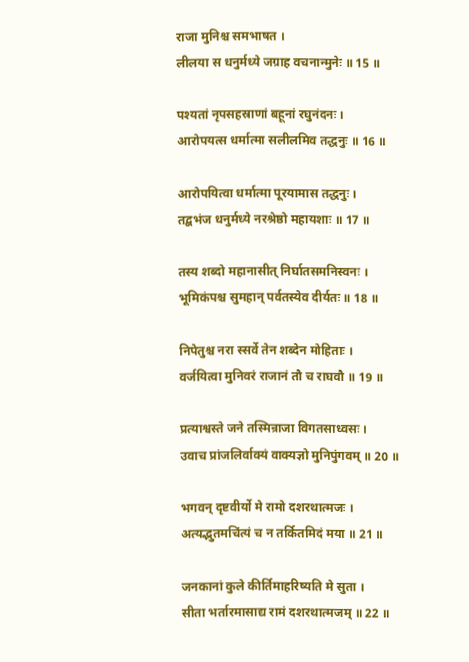राजा मुनिश्च समभाषत ।
लीलया स धनुर्मध्ये जग्राह वचनान्मुनेः ॥ 15 ॥

पश्यतां नृपसहस्राणां बहूनां रघुनंदनः ।
आरोपयत्स धर्मात्मा सलीलमिव तद्धनुः ॥ 16 ॥

आरोपयित्वा धर्मात्मा पूरयामास तद्धनुः ।
तद्बभंज धनुर्मध्ये नरश्रेष्ठो महायशाः ॥ 17 ॥

तस्य शब्दो महानासीत् निर्घातसमनिस्वनः ।
भूमिकंपश्च सुमहान् पर्वतस्येव दीर्यतः ॥ 18 ॥

निपेतुश्च नरा स्सर्वे तेन शब्देन मोहिताः ।
वर्जयित्वा मुनिवरं राजानं तौ च राघवौ ॥ 19 ॥

प्रत्याश्वस्ते जने तस्मिन्राजा विगतसाध्वसः ।
उवाच प्रांजलिर्वाक्यं वाक्यज्ञो मुनिपुंगवम् ॥ 20 ॥

भगवन् दृष्टवीर्यो मे रामो दशरथात्मजः ।
अत्यद्भुतमचिंत्यं च न तर्कितमिदं मया ॥ 21 ॥

जनकानां कुले कीर्तिमाहरिष्यति मे सुता ।
सीता भर्तारमासाद्य रामं दशरथात्मजम् ॥ 22 ॥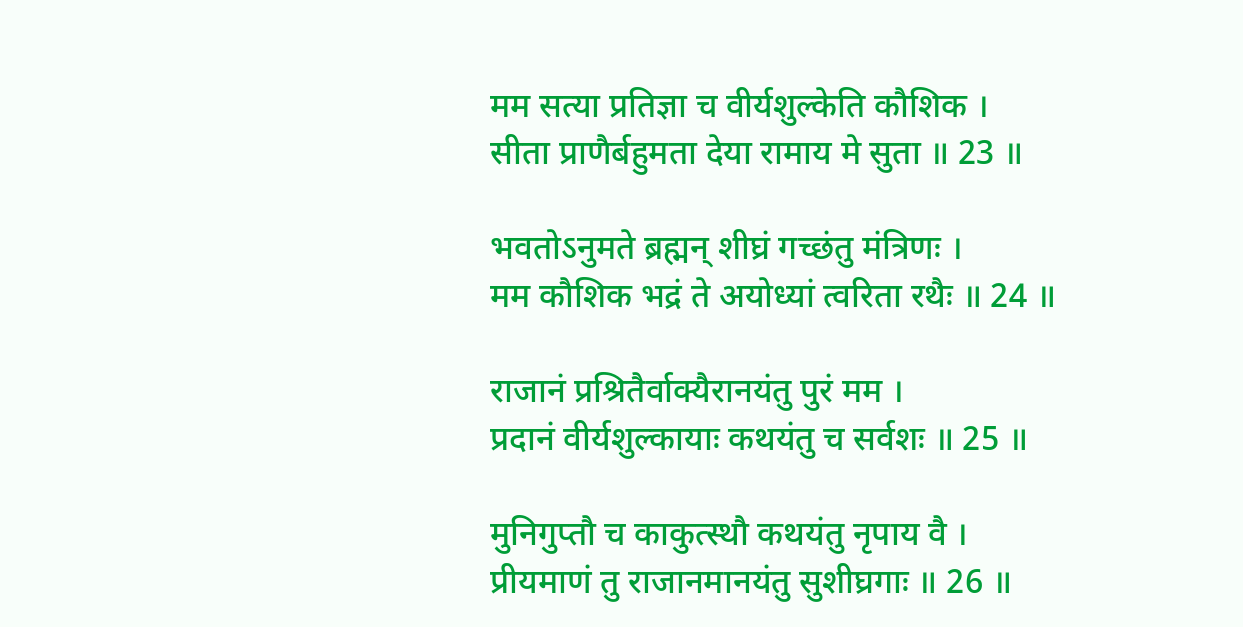मम सत्या प्रतिज्ञा च वीर्यशुल्केति कौशिक ।
सीता प्राणैर्बहुमता देया रामाय मे सुता ॥ 23 ॥

भवतोऽनुमते ब्रह्मन् शीघ्रं गच्छंतु मंत्रिणः ।
मम कौशिक भद्रं ते अयोध्यां त्वरिता रथैः ॥ 24 ॥

राजानं प्रश्रितैर्वाक्यैरानयंतु पुरं मम ।
प्रदानं वीर्यशुल्कायाः कथयंतु च सर्वशः ॥ 25 ॥

मुनिगुप्तौ च काकुत्स्थौ कथयंतु नृपाय वै ।
प्रीयमाणं तु राजानमानयंतु सुशीघ्रगाः ॥ 26 ॥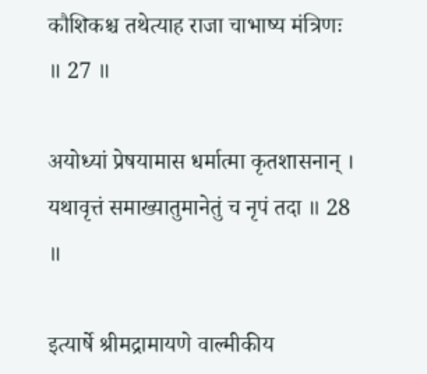कौशिकश्च तथेत्याह राजा चाभाष्य मंत्रिणः ॥ 27 ॥

अयोध्यां प्रेषयामास धर्मात्मा कृतशासनान् ।
यथावृत्तं समाख्यातुमानेतुं च नृपं तदा ॥ 28 ॥

इत्यार्षे श्रीमद्रामायणे वाल्मीकीय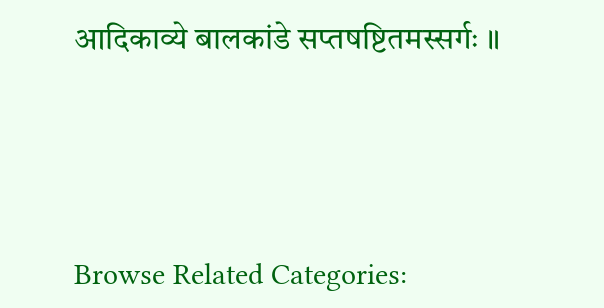आदिकाव्ये बालकांडे सप्तषष्टितमस्सर्गः ॥




Browse Related Categories: